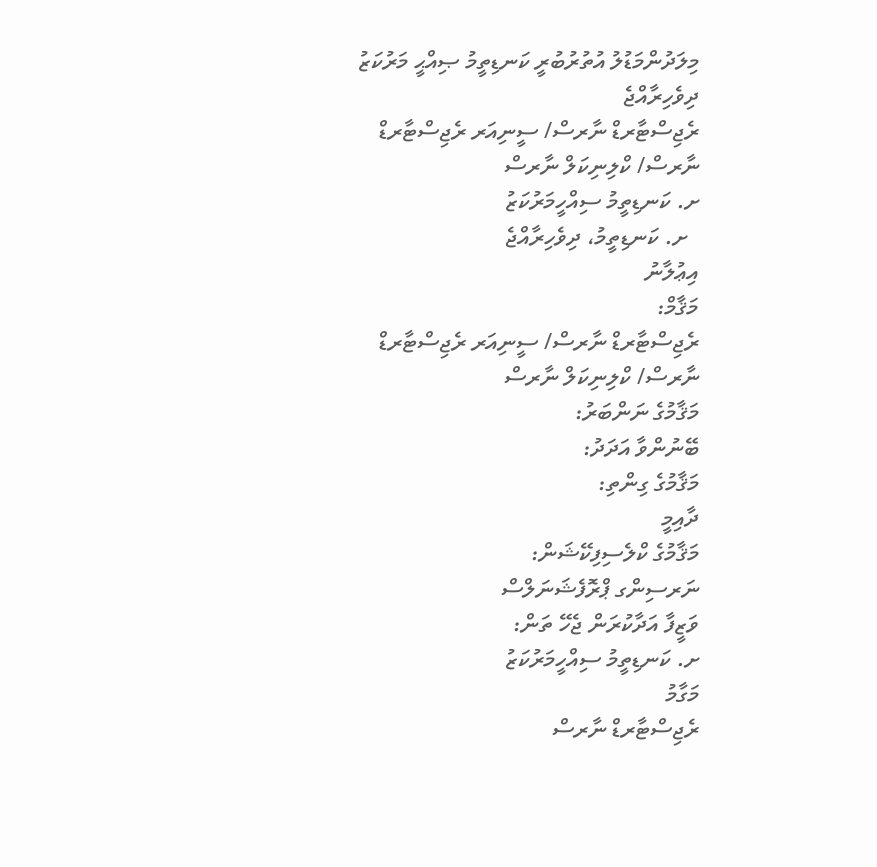މިލަދުންމަޑުލު އުތުރުބުރީ ކަނޑިތީމު ޞިއްޙީ މަރުކަޒު
ދިވެހިރާއްޖެ
ރެޖިސްޓާރޑް ނާރސް/ ސީނިއަރ ރެޖިސްޓާރޑް ނާރސް/ ކްލިނިކަލް ނާރސް
ށ. ކަނޑިތީމު ސިއްހީމަރުކަޒު
  ށ. ކަނޑިތީމު، ދިވެހިރާއްޖެ
އިޢުލާނު
މަޤާމް:
ރެޖިސްޓާރޑް ނާރސް/ ސީނިއަރ ރެޖިސްޓާރޑް ނާރސް/ ކްލިނިކަލް ނާރސް
މަޤާމުގެ ނަންބަރު:
ބޭނުންވާ އަދަދު:
މަޤާމުގެ ގިންތި:
ދާއިމީ
މަޤާމުގެ ކްލެސިފިކޭޝަން:
ނަރސިންގ ޕްރޮފެޝަނަލްސް
ވަޒީފާ އަދާކުރަން ޖެހޭ ތަން:
ށ. ކަނޑިތީމު ސިއްހީމަރުކަޒު
މަގާމު
ރެޖިސްޓާރޑް ނާރސް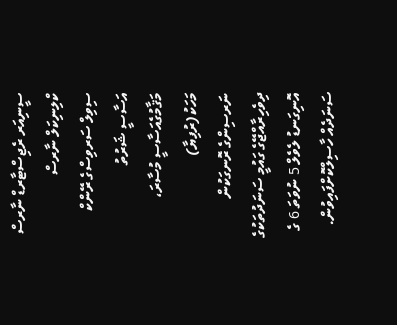ސީނިއަރ ރެޖިސްޓާރޑް ނާރސް
ކްލިނިކަލް ނާރސް
ސިވިލް ސަރވިސްގެ ރޭންކް
އަސާސީ ޝަރުތު
މަޤާމުގެއަސާސީ މުސާރަ، މަހަކު(ރުފިޔާ)
ނަރސިންގެ ރޮނގަކުން ދިވެހިރާއްޖޭގެ ގައުމީ ސަނަދުތަކުގެ އޮނިގަނޑު ލެވެލް 5 ނުވަތަ 6 ގެ ސަނަދެއް ހާސިލްކޮށްފައިވުން.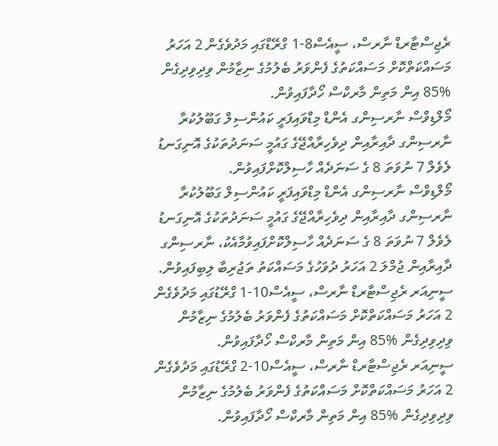ރެޖިސްޓާރޑް ނާރސް، ސީއެސް8-1 ގްރޭޑްގައި މަދުވެގެން 2 އަހަރު މަސައްކަތްކޮށް މަސައްކަތުގެ ފެންވަރު ބެލުމުގެ ނިޒާމުން ވިދިވިދިގެން %85 އިން މަތިން މާރކްސް ހޯދާފައިވުން.
މޯލްޑިވްސް ނާރސިންގ އެންޑް މިޑްވައިފަރީ ކައުންސިލް ގަބޫލުކުރާ ނާރސިންގ ދާއިރާއިން ދިވެހިރާއްޖޭގެ ގައުމީ ސަނަދުތަކުގެ އޮނިގަނޑު ލެވެލް 7 ނުވަތަ 8 ގެ ސަނަދެއް ހާސިލްކޮށްފައިވުން.
މޯލްޑިވްސް ނާރސިންގ އެންޑް މިޑްވައިފަރީ ކައުންސިލް ގަބޫލުކުރާ ނާރސިންގ ދާއިރާއިން ދިވެހިރާއްޖޭގެ ގައުމީ ސަނަދުތަކުގެ އޮނިގަނޑު ލެވެލް 7 ނުވަތަ 8 ގެ ސަނަދެއް ހާސިލްކޮށްފައިވުމާއެކު، ނާރސިންގ ދާއިރާއިން ޖުމްލަ 2 އަހަރު ދުވަހުގެ މަސައްކަތު ތަޖުރިބާ ލިބިފައިވުން.
ސީނިއަރ ރެޖިސްޓާރޑް ނާރސް، ސީއެސް10-1 ގްރޭޑުގައި މަދުވެގެން 2 އަހަރު މަސައްކަތްކޮށް މަސައްކަތުގެ ފެންވަރު ބެލުމުގެ ނިޒާމުން ވިދިވިދިގެން %85 އިން މަތިން މާރކްސް ހޯދާފައިވުން.
ސީނިއަރ ރެޖިސްޓާރޑް ނާރސް، ސީއެސް10-2 ގްރޭޑުގައި މަދުވެގެން 2 އަހަރު މަސައްކަތްކޮށް މަސައްކަތުގެ ފެންވަރު ބެލުމުގެ ނިޒާމުން ވިދިވިދިގެން %85 އިން މަތިން މާރކްސް ހޯދާފައިވުން.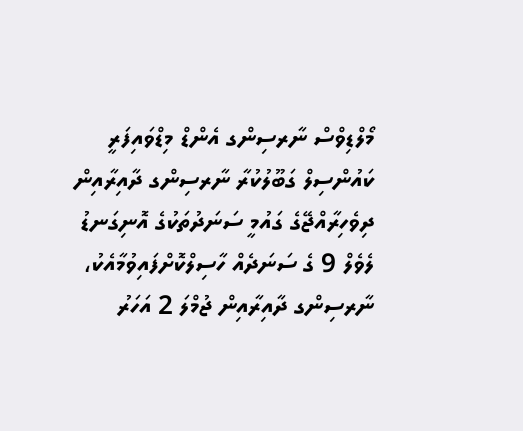މޯލްޑިވްސް ނާރސިންގ އެންޑް މިޑްވައިފަރީ ކައުންސިލް ގަބޫލުކުރާ ނާރސިންގ ދާއިރާއިން ދިވެހިރާއްޖޭގެ ގައުމީ ސަނަދުތަކުގެ އޮނިގަނޑު ލެވެލް 9 ގެ ސަނަދެއް ހާސިލްކޮށްފައިވުމާއެކު، ނާރސިންގ ދާއިރާއިން ޖުމްލަ 2 އަހަރު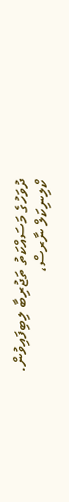ދުވަހުގެ މަސައްކަތު ތަޖުރިބާ ލިބިފައިވުން.
ކްލިނިކަލް ނާރސް،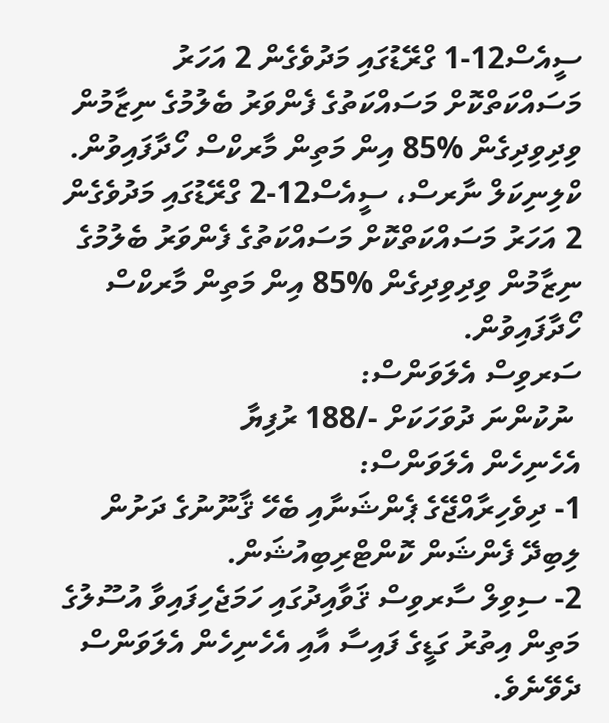ސީއެސް12-1 ގްރޭޑުގައި މަދުވެގެން 2 އަހަރު މަސައްކަތްކޮށް މަސައްކަތުގެ ފެންވަރު ބެލުމުގެ ނިޒާމުން ވިދިވިދިގެން %85 އިން މަތިން މާރކްސް ހޯދާފައިވުން.
ކްލިނިކަލް ނާރސް، ސީއެސް12-2 ގްރޭޑުގައި މަދުވެގެން 2 އަހަރު މަސައްކަތްކޮށް މަސައްކަތުގެ ފެންވަރު ބެލުމުގެ ނިޒާމުން ވިދިވިދިގެން %85 އިން މަތިން މާރކްސް ހޯދާފައިވުން.
ސަރވިސް އެލަވަންސް:
 ނުކުންނަ ދުވަހަކަށް -/188 ރުފިޔާ
އެހެނިހެން އެލަވަންސް:
1- ދިވެހިރާއްޖޭގެ ޕެންޝަނާއި ބެހޭ ޤާނޫނުގެ ދަށުން ލިބިދޭ ފެންޝަން ކޮންޓްރިބިއުޝަން.
2- ސިވިލް ސާރވިސް ޤަވާއިދުގައި ހަމަޖެހިފައިވާ އުސޫލުގެ މަތިން އިތުރު ގަޑީގެ ފައިސާ އާއި އެހެނިހެން އެލަވަންސް ދެވޭނެވެ.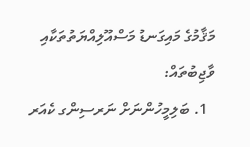މަޤާމުގެ މައިގަނޑު މަސްއޫލިއްޔަތުތަކާއި ވާޖިބުތައް:
  1. ބަލިމީހުންނަށް ނަރސިންގ ކެއަރ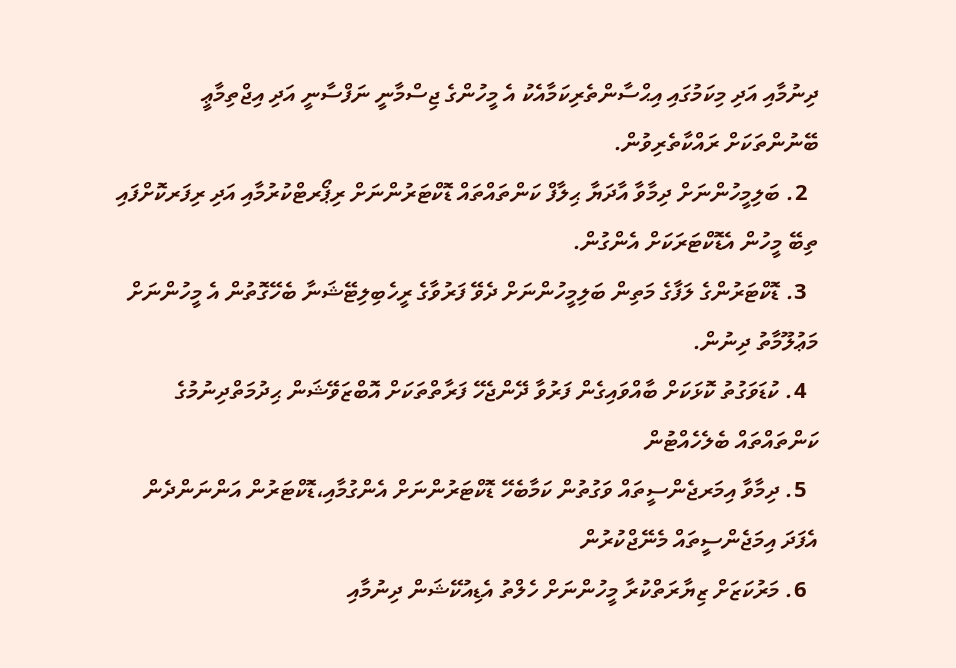ދިނުމާއި އަދި މިކަމުގައި އިޙްސާންތެރިކަމާއެކު އެ މީހުންގެ ޖިސްމާނީ ނަފްސާނީ އަދި އިޖްތިމާޢީ ބޭނުންތަކަށް ރައްކާތެރިވުން.
  2. ބަލިމީހުންނަށް ދިމާވާ އާދަޔާ ޙިލާފް ކަންތައްތައް ޑޮކްޓަރުންނަށް ރިޕޯރޓްކުރުމާއި އަދި ރިފަރކޮށްފައި ތިބޭ މީހުން އެޑޮކްޓަރަކަށް އެންގުން.
  3. ޑޮކްޓަރުންގެ ލަފާގެ މަތިން ބަލިމީހުންނަށް ދެވޭ ފަރުވާގެ ރީހެބިލިޓޭޝަނާ ބެހޭގޮތުން އެ މީހުންނަށް މަޢުލޫމާތު ދިނުން.
  4. ކުޑަވަގުތު ކޮޅަކަށް ބާއްވައިގެން ފަރުވާ ދޭންޖެހޭ ފަރާތްތަކަށް އޮބްޒަވޭޝަން ޙިދުމަތްދިނުމުގެ ކަންތައްތައް ބެލެހެއްޓުން
  5. ދިމާވާ އިމަރޖެންސީތައް ވަގުތުން ކަމާބެހޭ ޑޮކްޓަރުންނަށް އެންގުމާއި،ޑޮކްޓަރުން އަންނަންދެން އެފަދަ އިމަޖެންސީތައް މެނޭޖްކުރުން
  6. މަރުކަޒަށް ޒިޔާރަތްކުރާ މީހުންނަށް ހެލްތު އެޑިއުކޭޝަން ދިނުމާއި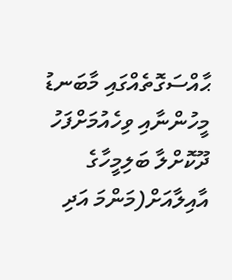ޙާއްސަގޮތެއްގައި މާބަނޑު މީހުންނާއި ވިހެއުމަށްފަހު ދޫކޮށްލާ ބަލިމީހާގެ އާއިލާއަށް(މަންމަ އަދި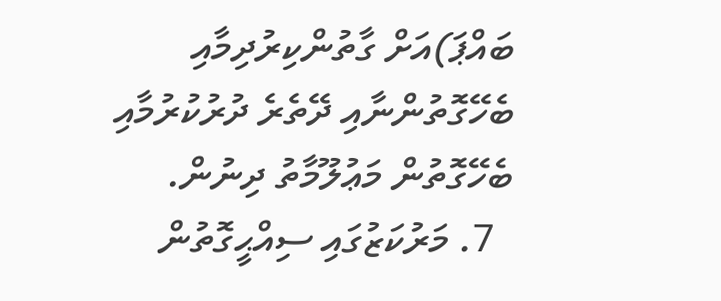ބައްޕަ)އަށް ގާތުންކިރުދިމާއި ބެހޭގޮތުންނާއި ދޭތެރެ ދުރުކުރުމާއި ބެހޭގޮތުން މަޢުލޫމާތު ދިނުން.
  7. މަރުކަޒުގައި ސިއްޙީގޮތުން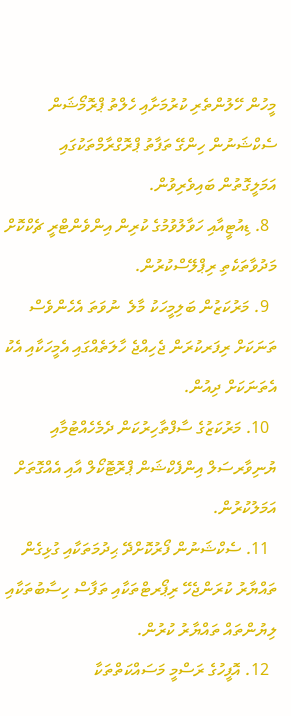މީހުން ހޭލުންތެރި ކުރުމަށާއި ހެލްތު ޕްރޮމޯޝަން ސެކްޝަނުން ހިންގޭ ތަފާތު ޕްރޮގްރާމްތަކުގައި އަމަލީގޮތުން ބައިވެރިވުން.
  8. ޑިއުޓީއާއި ހަވާލުވުމުގެ ކުރިން އިންވެންޓްރީ ޗެކްކޮށް މަދުވާތަކެތި ރިޕްލޭސްކުރުން.
  9. މަރުކަޒުން ބަލިމީހަކު މާލެ  ނުވަތަ އެހެންވެސް ތަނަކަށް ރިފަރކުރަން ޖެހިއްޖެ ހާލަތެއްގައި އެމީހަކާއި އެކު އެތަނަކަށް ދިއުން.
  10. މަރުކަޒުގެ ސާފްތާހިރުކަން ދެމެހެއްޓުމާއި ޔުނިވާރސަލް އިންފެކްޝަން ޕްރޮޓޮކޯލް އާއި އެއްގޮތަށް އަމަލުކުރުން.
  11. ސެކްޝަނުން ފޯރުކޮށްދޭ ޙިދުމަތަކާއި ގުޅިގެން ތައްޔާރު ކުރަންޖެހޭ ރިޕޯރޓްތަކާއި ތަފާސް ހިސާބުތަކާއި ލިޔުންތައް ތައްޔާރު ކުރުން.
  12. އޮފީހުގެ ރަސްމީ މަސައްކަތްތަކާ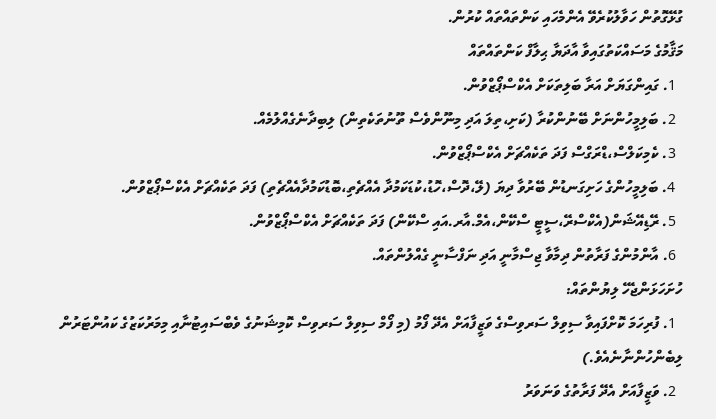ގުޅޭގޮތުން ހަވާލުކުރެވޭ އެންމެހައި ކަންތައްތައް ކުރުން.
މަޤާމުގެ މަސައްކަތުގައިވާ އާދަޔާ ޙިލާފް ކަންތައްތައް
  1. ގައިންގަޔަށް އަރާ ބަލިތަކަށް އެކްސްޕޯޒްވުން.
  2. ބަލިމީހުންނަށް ބޭނުންކުރާ (ކަށި،ތިލަ އަދި މިނޫންވެސް ތޫނުތަކެތިން) ލިބިދާނެގެއްލުމެއް.
  3. ކެމިކަލްސް،ޑްރަގްސް ފަދަ ތަކެއްޗަށް އެކްސްޕޯޒްވުން.
  4. ބަލިމީހުންގެ ހަށިގަނޑުން ބޭރުވާ ދިޔަ (ލޭ،ދޮސް،ހޮޑު،ކުޑަކަމުދާ އެއްޗެތި،ބޮޑުކަމުދާއެއްޗެތި) ފަދަ ތަކެއްޗަށް އެކްސްޕޯޒްވުން.
  5. ރޭޑިއޭޝަން(އެކްސްރޭ،ސީޓީ ސްކޭން،އެމް.އާރ.އައި ސްކޭން) ފަދަ ތަކެއްޗަށް އެކްސްޕޯޒްވުން.
  6. އާންމުންގެ ފަރާތުން ދިމާވާ ޖިސްމާނީ އަދި ނަފްސާނީ ގެއްލުންތައް.
ހުށަހަޅަންޖެހޭ ލިޔުންތައް:
  1. ފުރިހަމަ ކޮށްފައިވާ ސިވިލް ސަރވިސްގެ ވަޒީފާއަށް އެދޭ ފޯމު (މި ފޯމް ސިވިލް ސަރވިސް ކޮމިޝަނުގެ ވެބްސައިޓުނާއި މިމަރުކަޒުގެ ކައުންޓަރުން ލިބެންހުންނާނެއެވެ.)
  2. ވަޒީފާއަށް އެދޭ ފަރާތުގެ ވަނަވަރު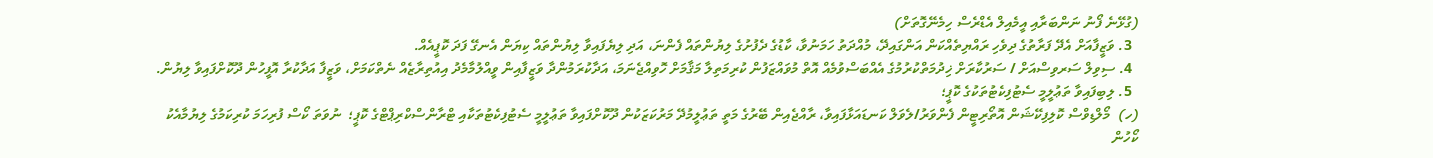(ގުޅޭނެ ފޯނު ނަންބަރާއި އީމެއިލް އެޑްރެސް ހިމެނޭގޮތަށް)
  3. ވަޒީފާއަށް އެދޭ ފަރާތުގެ ދިވެހި ރައްޔިތެއްކަން އަންގައިދޭ، މުއްދަތު ހަމަނުވާ، ކާޑުގެ ދެފުށުގެ ލިޔުންތައް ފެންނަ، އަދި ލިޔެފައިވާ ލިޔުންތައް ކިޔަން އެނގޭ ފަދަ ކޮޕީއެއް.
  4. ސިވިލް ސަރވިސްއަށް / ސަރުކާރަށް ޚިދުމަތްކުރުމުގެ އެއްބަސްވުމެއް އޮތް މުވައްޒަފުން ކުރިމަތިލާ މަޤާމަށް ހޮވިއްޖެނަމަ، އަދާކުރަމުންދާ ވަޒީފާއިން ވީއްލުމާމެދު އިއުތިރާޒެއް ނެތްކަމަށް، ވަޒީފާ އަދާކުރާ އޮފީހުން ދޫކޮށްފައިވާ ލިޔުން.
  5. ލިބިފައިވާ ތަޢުލީމީ ސެޓުފިކެޓުތަކުގެ ކޮޕީ؛
(ހ)  މޯލްޑިވްސް ކޮލިފިކޭޝަން އޮތޯރިޓީން ފެންވަރު/ލެވަލް ކަނޑައަޅާފައިވާ، ރާއްޖެއިން ބޭރުގެ މަތީ ތަޢުލީމުދޭ މަރުކަޒަކުން ދޫކޮށްފައިވާ ތަޢުލީމީ ސެޓުފިކެޓުތަކާއި ޓްރާންސްކްރިޕްޓްގެ ކޮޕީ؛  ނުވަތަ ކޯސް ފުރިހަމަ ކުރިކަމުގެ ލިޔުމާއެކު ކޯހުން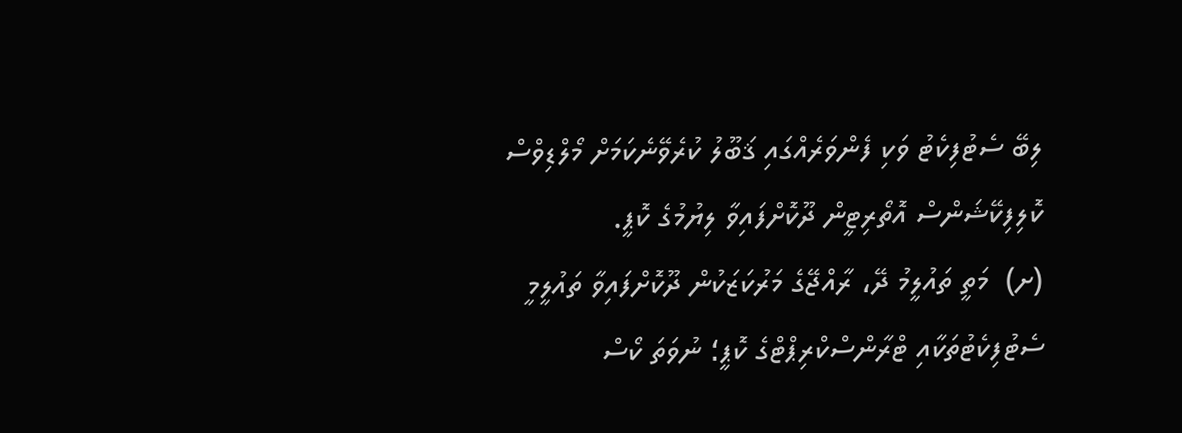ލިބޭ ސެޓުފިކެޓު ވަކި ފެންވަރެއްގައި ޤަބޫލު ކުރެވޭނެކަމަށް މޯލްޑިވްސް ކޮލިފިކޭޝަންސް އޮތޯރިޓީން ދޫކޮށްފައިވާ ލިޔުމުގެ ކޮޕީ.
(ށ)  މަތީ ތައުލީމު ދޭ، ރާއްޖޭގެ މަރުކަޒަކުން ދޫކޮށްފައިވާ ތައުލީމީ ސެޓުފިކެޓުތަކާއި ޓްރާންސްކްރިޕްޓްގެ ކޮޕީ؛ ނުވަތަ ކޯސް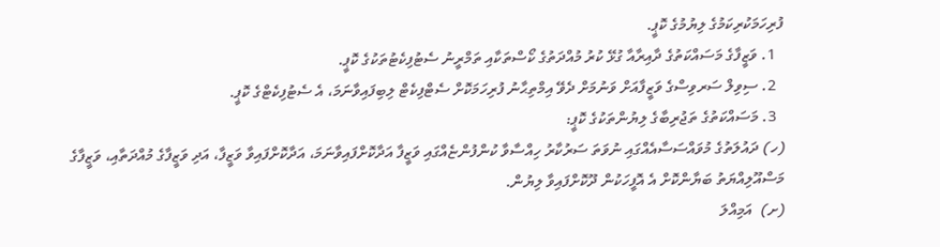ފުރިހަމަކުރިކަމުގެ ލިޔުމުގެ ކޮޕީ.
  1. ވަޒީފާގެ މަސައްކަތުގެ ދާއިރާއާ ގުޅޭ ކުރު މުއްދަތުގެ ކޯސްތަކާއި ތަމްރީނު ސެޓުފިކެޓުތަކުގެ ކޮޕީ.
  2. ސިވިލް ސަރވިސްގެ ވަޒީފާއަށް ވަނުމަށް ދެވޭ އިމްތިޙާނު ފުރިހަމަކޮށް ސެޓްފިކެޓް ލިބިފައިވާނަމަ، އެ ސެޓުފިކެޓްގެ ކޮޕީ.
  3. މަސައްކަތުގެ ތަޖުރިބާގެ ލިޔުންތަކުގެ ކޮޕީ:
(ހ) ދައުލަތުގެ މުވައްސަސާއެއްގައި ނުވަތަ ސަރުކާރު ހިއްސާވާ ކުންފުންޏެއްގައި ވަޒީފާ އަދާކޮށްފައިވާނަމަ، އަދާކޮށްފައިވާ ވަޒީފާ، އަދި ވަޒީފާގެ މުއްދަތާއި، ވަޒީފާގެ މަސްއޫލިއްޔަތު ބަޔާންކޮށް އެ އޮފީހަކުން ދޫކޮށްފައިވާ ލިޔުން.
(ށ)  އަމިއްލަ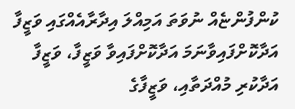ކުންފުންޏެއް ނުވަތަ އަމިއްލަ އިދާރާއެއްގައި ވަޒީފާ އަދާކޮށްފައިވާނަމަ އަދާކޮށްފައިވާ ވަޒީފާ، ވަޒީފާ އަދާކުރި މުއްދަތާއި، ވަޒީފާގެ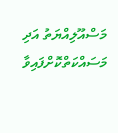މަސްއޫލިއްޔަތު އަދި މަސައްކަތްކޮށްފައިވާ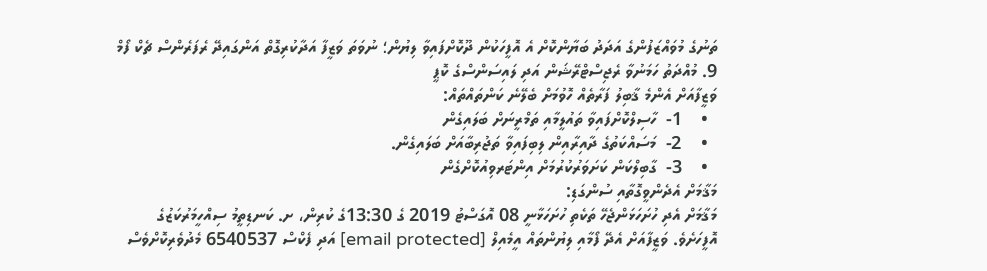ތަނުގެ މުވައްޒަފުންގެ އަދަދު ބަޔާންކޮށް އެ އޮފީހަކުން ދޫކޮށްފައިވާ ލިޔުން؛ ނުވަތަ ވަޒީފާ އަދާކުރިގޮތް އަންގައިދޭ ރެފަރެންސް ޗެކް ފޯމް
9. މުއްދަތު ހަމަނުވާ ރެޖިސްޓްރޭޝަން އަދި ލައިސަންސްގެ ކޮޕީ
ވަޒީފާއަށް އެންމެ ޤާބިލު ފަރާތެއް ހޮވުމަށް ބެލޭނެ ކަންތައްތައް:
  •    1-  ހާސިލްކޮށްފައިވާ ތައުލީމާއި ތަމްރީނަށް ބަލައިގެން
  •    2-  މަސައްކަތުގެ ދާއިރާއިން ލިބިފައިވާ ތަޖުރިބާއަށް ބަލައިގެން.
  •    3-  ގާބިލްކަން ކަށަވަރުކުރުމަށް އިންޓަރވިއުކޮށްގެން
މަޤާމަށް އެދެންވީގޮތާއި ސުންގަޑި:
މަޤާމަށް އެދި ހުށަހަޅަންޖެހޭ ތަކެތި ހުށަހަޅާނީ 08 އޮގަސްޓު 2019 ގެ 13:30ގެ ކުރިން، ށ. ކަނޑިތީމު ސިއްހީމަރުކަޒުގެ އޮފީހަށެވެ. ވަޒީފާއަށް އެދޭ ފޯމާއި ލިޔުންތައް އީމެއިލް [email protected] އަދި ފެކްސް 6540537 މެދުވެރިކޮށްވެސް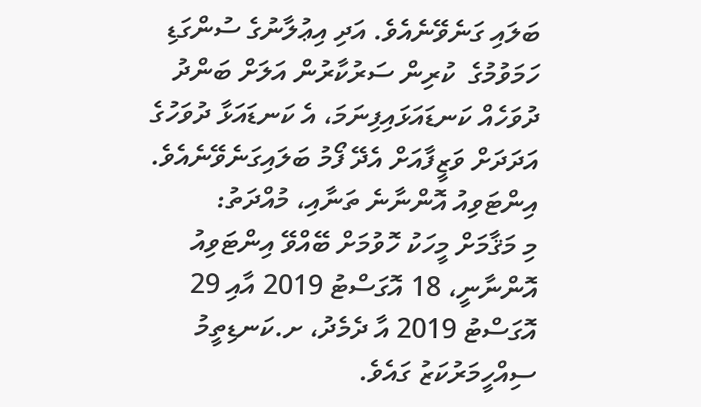ބަލައި ގަނެވޭނެއެވެ. އަދި އިޢުލާނުގެ ސުންގަޑި ހަމަވުމުގެ  ކުރިން ސަރުކާރުން އަލަށް ބަންދު ދުވަހެއް ކަނޑައަޅައިފިނަމަ، އެ ކަނޑައަޅާ ދުވަހުގެ އަދަދަށް ވަޒީފާއަށް އެދޭ ފޯމު ބަލައިގަނެވޭނެއެވެ.
އިންޓަވިއު އޮންނާނެ ތަނާއި، މުއްދަތު:
މި މަޤާމަށް މީހަކު ހޮވުމަށް ބޭއްވޭ އިންޓަވިއު  އޮންނާނީ، 18 އޮގަސްޓު 2019 އާއި 29 އޮގަސްޓު 2019 އާ ދެމެދު، ށ.ކަނޑިތީމު ސިއްހީމަރުކަޒު ގައެވެ.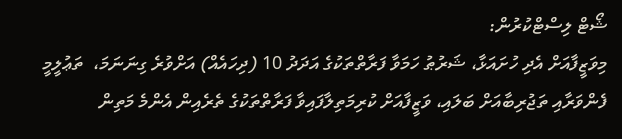ޝޯޓް ލިސްޓްކުރުން:
މިވަޒީފާއަށް އެދި ހުށައަޅާ، ޝަރުޠު ހަމަވާ ފަރާތްތަކުގެ އަދަދު 10 (ދިހައެއް) އަށްވުރެ ގިނަނަމަ،  ތަޢުލީމީ ފެންވަރާއި ތަޖުރިބާއަށް ބަލައި، ވަޒީފާއަށް ކުރިމަތިލާފައިވާ ފަރާތްތަކުގެ ތެރެއިން އެންމެ މަތިން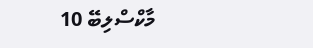މާކްސްލިބޭ 10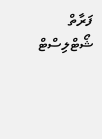ފަރާތް ޝޯޓްލިސްޓް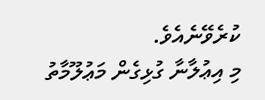ކުރެވޭނެއެވެ.
މި އިޢުލާނާ ގުޅިގެން މަޢުލޫމާތު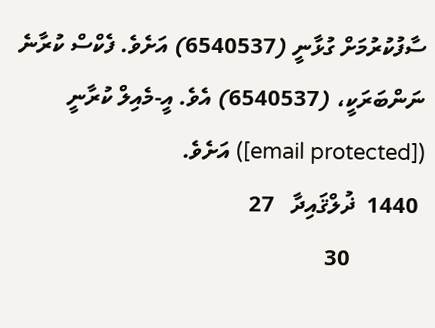ސާފުކުރުމަށް ގުޅާނީ (6540537) އަށެވެ. ފެކްސް ކުރާނެ ނަންބަރަކީ، (6540537) އެވެ. އީ-މެއިލް ކުރާނީ      ([email protected]) އަށެވެ.
 1440  ޛުލްޤައިދާ   27
             30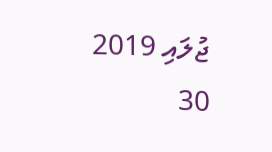ޖުލައި 2019
30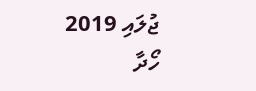ޖުލައި 2019
ހޯދާ